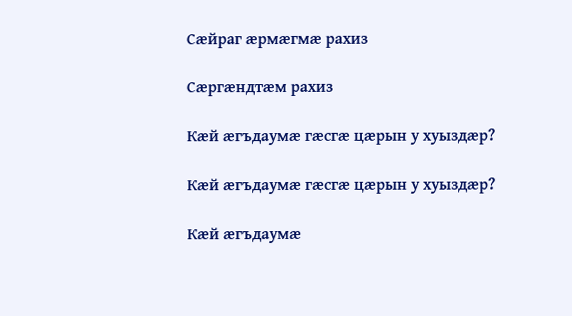Сӕйраг ӕрмӕгмӕ рахиз

Сӕргӕндтӕм рахиз

Кӕй ӕгъдаумӕ гӕсгӕ цӕрын у хуыздӕр?

Кӕй ӕгъдаумӕ гӕсгӕ цӕрын у хуыздӕр?

Кӕй ӕгъдаумӕ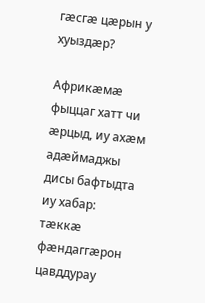гӕсгӕ цӕрын у хуыздӕр?

Африкӕмӕ фыццаг хатт чи ӕрцыд, иу ахӕм адӕймаджы дисы бафтыдта иу хабар: тӕккӕ фӕндаггӕрон цавддурау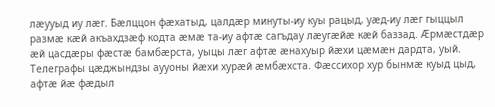лӕууыд иу лӕг. Бӕлццон фӕхатыд, цалдӕр минуты-иу куы рацыд, уӕд-иу лӕг гыццыл размӕ кӕй акъахдзӕф кодта ӕмӕ та-иу афтӕ сагъдау лӕугӕйӕ кӕй баззад. Ӕрмӕстдӕр ӕй цасдӕры фӕстӕ бамбӕрста, уыцы лӕг афтӕ ӕнахуыр йӕхи цӕмӕн дардта, уый. Телеграфы цӕджындзы аууоны йӕхи хурӕй ӕмбӕхста. Фӕссихор хур бынмӕ куыд цыд, афтӕ йӕ фӕдыл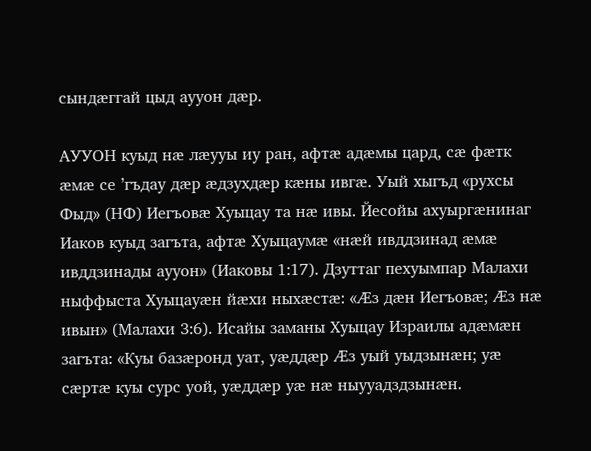сындӕггай цыд аууон дӕр.

АУУОН куыд нӕ лӕууы иу ран, афтӕ адӕмы цард, сӕ фӕтк ӕмӕ се ’гъдау дӕр ӕдзухдӕр кӕны ивгӕ. Уый хыгъд «рухсы Фыд» (НФ) Иегъовӕ Хуыцау та нӕ ивы. Йесойы ахуыргӕнинаг Иаков куыд загъта, афтӕ Хуыцаумӕ «нӕй ивддзинад ӕмӕ ивддзинады аууон» (Иаковы 1:17). Дзуттаг пехуымпар Малахи ныффыста Хуыцауӕн йӕхи ныхӕстӕ: «Ӕз дӕн Иегъовӕ; Ӕз нӕ ивын» (Малахи 3:6). Исайы заманы Хуыцау Израилы адӕмӕн загъта: «Куы базӕронд уат, уӕддӕр Ӕз уый уыдзынӕн; уӕ сӕртӕ куы сурс уой, уӕддӕр уӕ нӕ ныууадздзынӕн.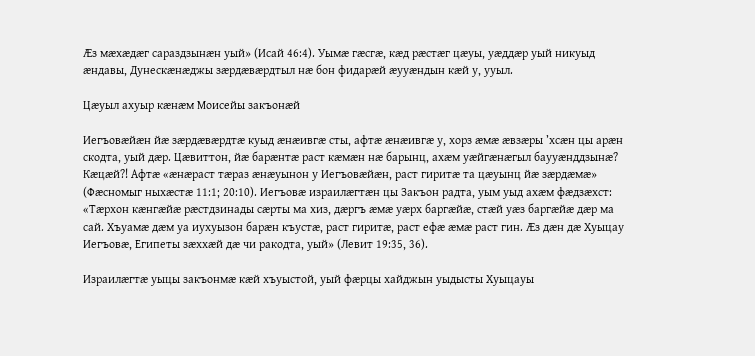Ӕз мӕхӕдӕг сараздзынӕн уый» (Исай 46:4). Уымӕ гӕсгӕ, кӕд рӕстӕг цӕуы, уӕддӕр уый никуыд ӕндавы, Дунескӕнӕджы зӕрдӕвӕрдтыл нӕ бон фидарӕй ӕууӕндын кӕй у, ууыл.

Цӕуыл ахуыр кӕнӕм Моисейы закъонӕй

Иегъовӕйӕн йӕ зӕрдӕвӕрдтӕ куыд ӕнӕивгӕ сты, афтӕ ӕнӕивгӕ у, хорз ӕмӕ ӕвзӕры ’хсӕн цы арӕн скодта, уый дӕр. Цӕвиттон, йӕ барӕнтӕ раст кӕмӕн нӕ барынц, ахӕм уӕйгӕнӕгыл баууӕнддзынӕ? Кӕцӕй?! Афтӕ «ӕнӕраст тӕраз ӕнӕуынон у Иегъовӕйӕн, раст гиритӕ та цӕуынц йӕ зӕрдӕмӕ» (Фӕсномыг ныхӕстӕ 11:1; 20:10). Иегъовӕ израилӕгтӕн цы Закъон радта, уым уыд ахӕм фӕдзӕхст: «Тӕрхон кӕнгӕйӕ рӕстдзинады сӕрты ма хиз, дӕргъ ӕмӕ уӕрх баргӕйӕ, стӕй уӕз баргӕйӕ дӕр ма сай. Хъуамӕ дӕм уа иухуызон барӕн къустӕ, раст гиритӕ, раст ефӕ ӕмӕ раст гин. Ӕз дӕн дӕ Хуыцау Иегъовӕ, Египеты зӕххӕй дӕ чи ракодта, уый» (Левит 19:35, 36).

Израилӕгтӕ уыцы закъонмӕ кӕй хъуыстой, уый фӕрцы хайджын уыдысты Хуыцауы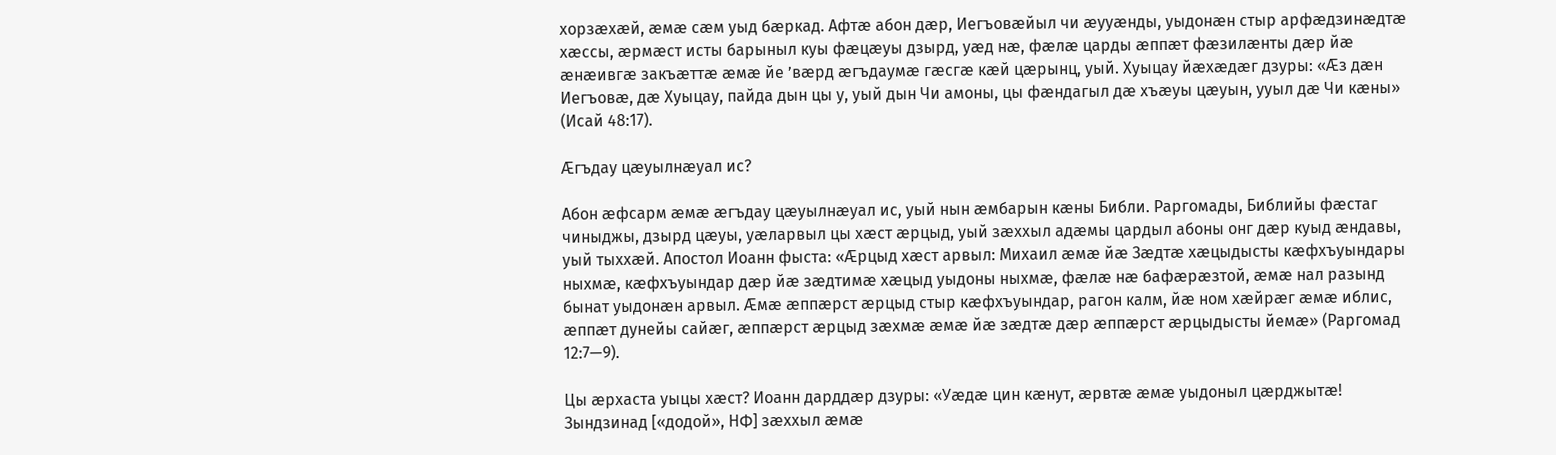хорзӕхӕй, ӕмӕ сӕм уыд бӕркад. Афтӕ абон дӕр, Иегъовӕйыл чи ӕууӕнды, уыдонӕн стыр арфӕдзинӕдтӕ хӕссы, ӕрмӕст исты барыныл куы фӕцӕуы дзырд, уӕд нӕ, фӕлӕ царды ӕппӕт фӕзилӕнты дӕр йӕ ӕнӕивгӕ закъӕттӕ ӕмӕ йе ’вӕрд ӕгъдаумӕ гӕсгӕ кӕй цӕрынц, уый. Хуыцау йӕхӕдӕг дзуры: «Ӕз дӕн Иегъовӕ, дӕ Хуыцау, пайда дын цы у, уый дын Чи амоны, цы фӕндагыл дӕ хъӕуы цӕуын, ууыл дӕ Чи кӕны» (Исай 48:17).

Ӕгъдау цӕуылнӕуал ис?

Абон ӕфсарм ӕмӕ ӕгъдау цӕуылнӕуал ис, уый нын ӕмбарын кӕны Библи. Раргомады, Библийы фӕстаг чиныджы, дзырд цӕуы, уӕларвыл цы хӕст ӕрцыд, уый зӕххыл адӕмы цардыл абоны онг дӕр куыд ӕндавы, уый тыххӕй. Апостол Иоанн фыста: «Ӕрцыд хӕст арвыл: Михаил ӕмӕ йӕ Зӕдтӕ хӕцыдысты кӕфхъуындары ныхмӕ, кӕфхъуындар дӕр йӕ зӕдтимӕ хӕцыд уыдоны ныхмӕ, фӕлӕ нӕ бафӕрӕзтой, ӕмӕ нал разынд бынат уыдонӕн арвыл. Ӕмӕ ӕппӕрст ӕрцыд стыр кӕфхъуындар, рагон калм, йӕ ном хӕйрӕг ӕмӕ иблис, ӕппӕт дунейы сайӕг, ӕппӕрст ӕрцыд зӕхмӕ ӕмӕ йӕ зӕдтӕ дӕр ӕппӕрст ӕрцыдысты йемӕ» (Раргомад 12:7—9).

Цы ӕрхаста уыцы хӕст? Иоанн дарддӕр дзуры: «Уӕдӕ цин кӕнут, ӕрвтӕ ӕмӕ уыдоныл цӕрджытӕ! Зындзинад [«додой», НФ] зӕххыл ӕмӕ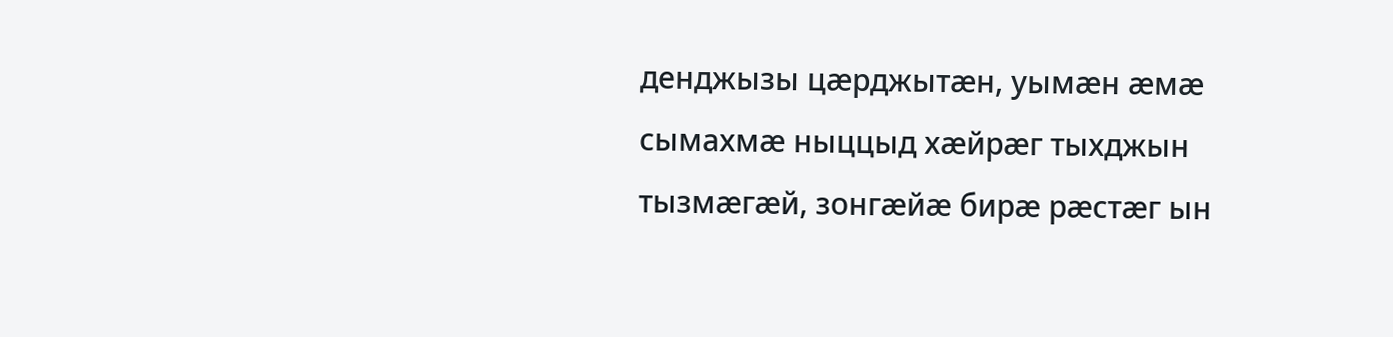денджызы цӕрджытӕн, уымӕн ӕмӕ сымахмӕ ныццыд хӕйрӕг тыхджын тызмӕгӕй, зонгӕйӕ бирӕ рӕстӕг ын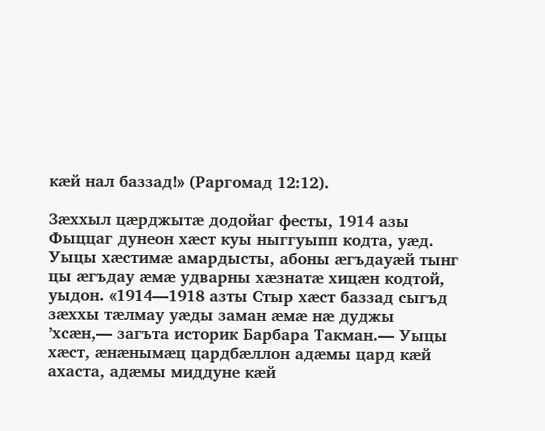кӕй нал баззад!» (Раргомад 12:12).

Зӕххыл цӕрджытӕ додойаг фесты, 1914 азы Фыццаг дунеон хӕст куы ныггуыпп кодта, уӕд. Уыцы хӕстимӕ амардысты, абоны ӕгъдауӕй тынг цы ӕгъдау ӕмӕ удварны хӕзнатӕ хицӕн кодтой, уыдон. «1914—1918 азты Стыр хӕст баззад сыгъд зӕххы тӕлмау уӕды заман ӕмӕ нӕ дуджы ’хсӕн,— загъта историк Барбара Такман.— Уыцы хӕст, ӕнӕнымӕц цардбӕллон адӕмы цард кӕй ахаста, адӕмы миддуне кӕй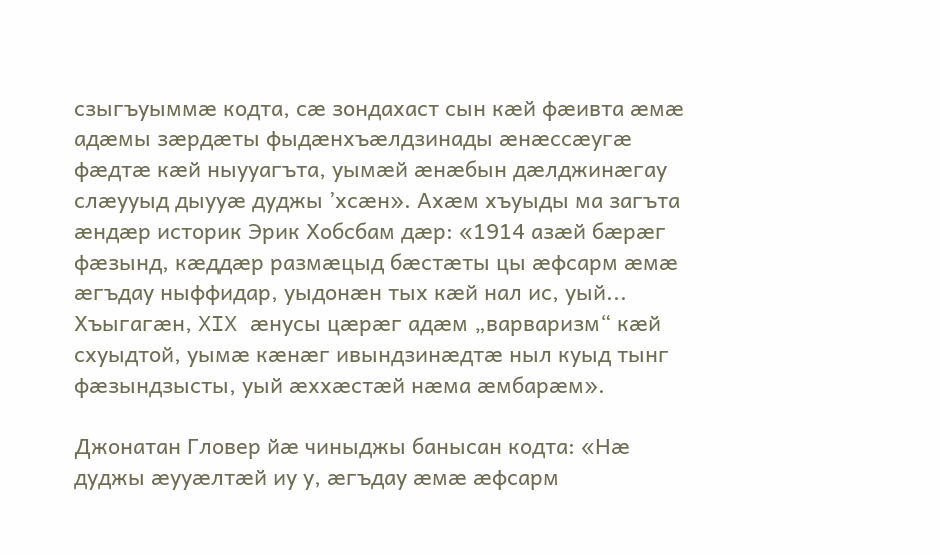сзыгъуыммӕ кодта, сӕ зондахаст сын кӕй фӕивта ӕмӕ адӕмы зӕрдӕты фыдӕнхъӕлдзинады ӕнӕссӕугӕ фӕдтӕ кӕй ныууагъта, уымӕй ӕнӕбын дӕлджинӕгау слӕууыд дыууӕ дуджы ’хсӕн». Ахӕм хъуыды ма загъта ӕндӕр историк Эрик Хобсбам дӕр: «1914 азӕй бӕрӕг фӕзынд, кӕддӕр размӕцыд бӕстӕты цы ӕфсарм ӕмӕ ӕгъдау ныффидар, уыдонӕн тых кӕй нал ис, уый... Хъыгагӕн, XIX ӕнусы цӕрӕг адӕм „варваризм“ кӕй схуыдтой, уымӕ кӕнӕг ивындзинӕдтӕ ныл куыд тынг фӕзындзысты, уый ӕххӕстӕй нӕма ӕмбарӕм».

Джонатан Гловер йӕ чиныджы банысан кодта: «Нӕ дуджы ӕууӕлтӕй иу у, ӕгъдау ӕмӕ ӕфсарм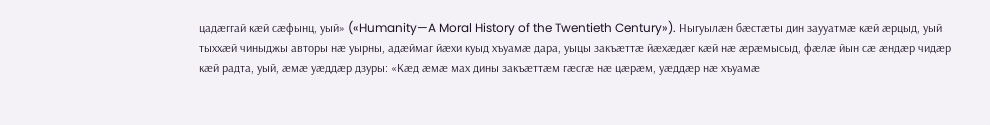цадӕггай кӕй сӕфынц, уый» («Humanity—A Moral History of the Twentieth Century»). Ныгуылӕн бӕстӕты дин заууатмӕ кӕй ӕрцыд, уый тыххӕй чиныджы авторы нӕ уырны, адӕймаг йӕхи куыд хъуамӕ дара, уыцы закъӕттӕ йӕхӕдӕг кӕй нӕ ӕрӕмысыд, фӕлӕ йын сӕ ӕндӕр чидӕр кӕй радта, уый, ӕмӕ уӕддӕр дзуры: «Кӕд ӕмӕ мах дины закъӕттӕм гӕсгӕ нӕ цӕрӕм, уӕддӕр нӕ хъуамӕ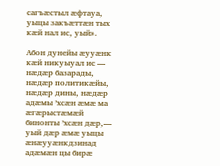сагъӕстыл ӕфтауа, уыцы закъӕттӕн тых кӕй нал ис, уый».

Абон дунейы ӕууӕнк кӕй никуыуал ис — нӕдӕр базарады, нӕдӕр политикӕйы, нӕдӕр дины, нӕдӕр адӕмы ’хсӕн ӕмӕ ма ӕгӕрыстӕмӕй бинонты ’хсӕн дӕр,— уый дӕр ӕмӕ уыцы ӕнӕууӕнкдзинад адӕмӕн цы бирӕ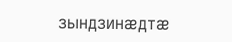зындзинӕдтӕ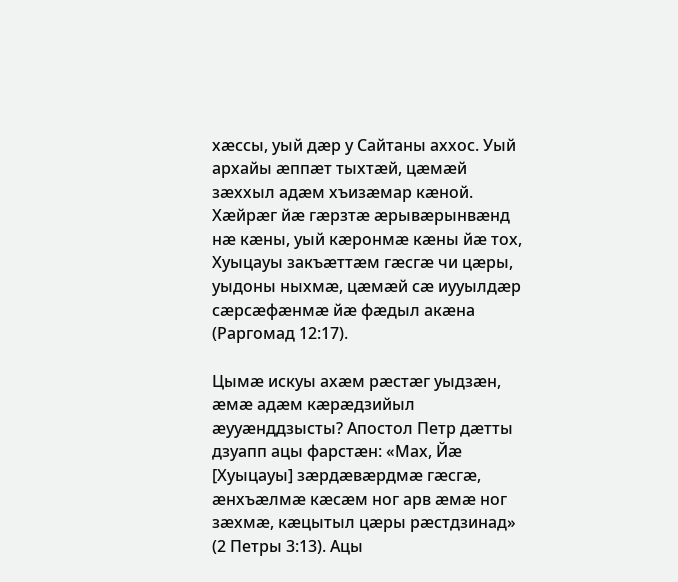хӕссы, уый дӕр у Сайтаны аххос. Уый архайы ӕппӕт тыхтӕй, цӕмӕй зӕххыл адӕм хъизӕмар кӕной. Хӕйрӕг йӕ гӕрзтӕ ӕрывӕрынвӕнд нӕ кӕны, уый кӕронмӕ кӕны йӕ тох, Хуыцауы закъӕттӕм гӕсгӕ чи цӕры, уыдоны ныхмӕ, цӕмӕй сӕ иууылдӕр сӕрсӕфӕнмӕ йӕ фӕдыл акӕна (Раргомад 12:17).

Цымӕ искуы ахӕм рӕстӕг уыдзӕн, ӕмӕ адӕм кӕрӕдзийыл ӕууӕнддзысты? Апостол Петр дӕтты дзуапп ацы фарстӕн: «Мах, Йӕ [Хуыцауы] зӕрдӕвӕрдмӕ гӕсгӕ, ӕнхъӕлмӕ кӕсӕм ног арв ӕмӕ ног зӕхмӕ, кӕцытыл цӕры рӕстдзинад» (2 Петры 3:13). Ацы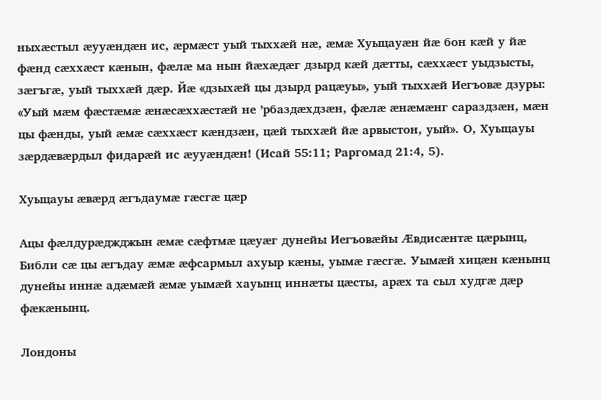ныхӕстыл ӕууӕндӕн ис, ӕрмӕст уый тыххӕй нӕ, ӕмӕ Хуыцауӕн йӕ бон кӕй у йӕ фӕнд сӕххӕст кӕнын, фӕлӕ ма нын йӕхӕдӕг дзырд кӕй дӕтты, сӕххӕст уыдзысты, зӕгъгӕ, уый тыххӕй дӕр. Йӕ «дзыхӕй цы дзырд рацӕуы», уый тыххӕй Иегъовӕ дзуры: «Уый мӕм фӕстӕмӕ ӕнӕсӕххӕстӕй не ’рбаздӕхдзӕн, фӕлӕ ӕнӕмӕнг сараздзӕн, мӕн цы фӕнды, уый ӕмӕ сӕххӕст кӕндзӕн, цӕй тыххӕй йӕ арвыстон, уый». О, Хуыцауы зӕрдӕвӕрдыл фидарӕй ис ӕууӕндӕн! (Исай 55:11; Раргомад 21:4, 5).

Хуыцауы ӕвӕрд ӕгъдаумӕ гӕсгӕ цӕр

Ацы фӕлдурӕджджын ӕмӕ сӕфтмӕ цӕуӕг дунейы Иегъовӕйы Ӕвдисӕнтӕ цӕрынц, Библи сӕ цы ӕгъдау ӕмӕ ӕфсармыл ахуыр кӕны, уымӕ гӕсгӕ. Уымӕй хицӕн кӕнынц дунейы иннӕ адӕмӕй ӕмӕ уымӕй хауынц иннӕты цӕсты, арӕх та сыл худгӕ дӕр фӕкӕнынц.

Лондоны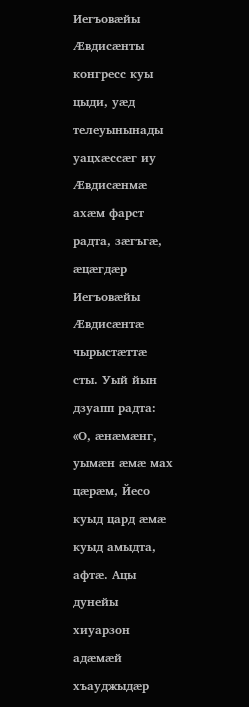Иегъовӕйы Ӕвдисӕнты конгресс куы цыди, уӕд телеуынынады уацхӕссӕг иу Ӕвдисӕнмӕ ахӕм фарст радта, зӕгъгӕ, ӕцӕгдӕр Иегъовӕйы Ӕвдисӕнтӕ чырыстӕттӕ сты. Уый йын дзуапп радта: «О, ӕнӕмӕнг, уымӕн ӕмӕ мах цӕрӕм, Йесо куыд цард ӕмӕ куыд амыдта, афтӕ. Ацы дунейы хиуарзон адӕмӕй хъауджыдӕр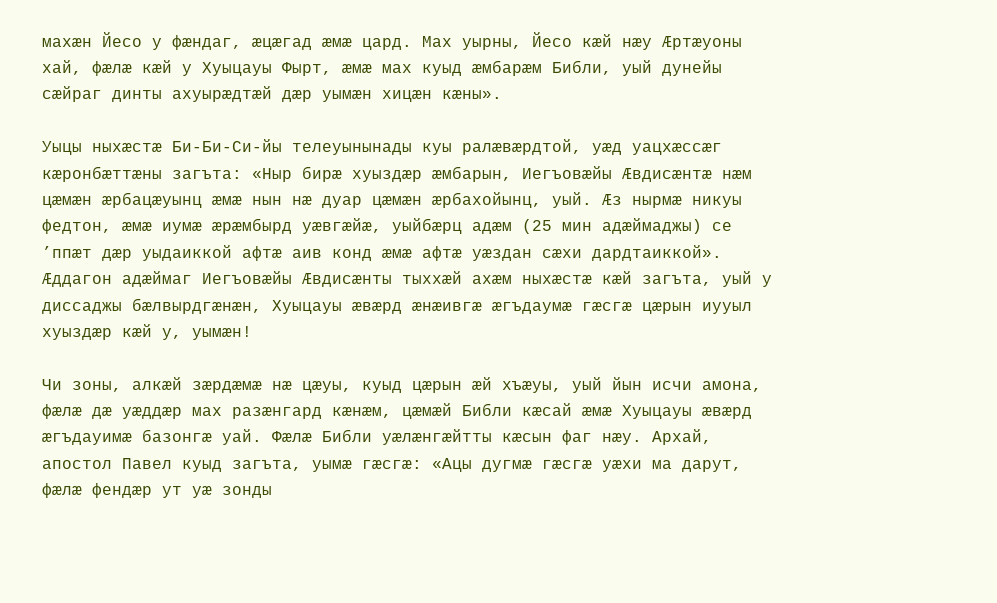махӕн Йесо у фӕндаг, ӕцӕгад ӕмӕ цард. Мах уырны, Йесо кӕй нӕу Ӕртӕуоны хай, фӕлӕ кӕй у Хуыцауы Фырт, ӕмӕ мах куыд ӕмбарӕм Библи, уый дунейы сӕйраг динты ахуырӕдтӕй дӕр уымӕн хицӕн кӕны».

Уыцы ныхӕстӕ Би-Би-Си-йы телеуынынады куы ралӕвӕрдтой, уӕд уацхӕссӕг кӕронбӕттӕны загъта: «Ныр бирӕ хуыздӕр ӕмбарын, Иегъовӕйы Ӕвдисӕнтӕ нӕм цӕмӕн ӕрбацӕуынц ӕмӕ нын нӕ дуар цӕмӕн ӕрбахойынц, уый. Ӕз нырмӕ никуы федтон, ӕмӕ иумӕ ӕрӕмбырд уӕвгӕйӕ, уыйбӕрц адӕм (25 мин адӕймаджы) се ’ппӕт дӕр уыдаиккой афтӕ аив конд ӕмӕ афтӕ уӕздан сӕхи дардтаиккой». Ӕддагон адӕймаг Иегъовӕйы Ӕвдисӕнты тыххӕй ахӕм ныхӕстӕ кӕй загъта, уый у диссаджы бӕлвырдгӕнӕн, Хуыцауы ӕвӕрд ӕнӕивгӕ ӕгъдаумӕ гӕсгӕ цӕрын иууыл хуыздӕр кӕй у, уымӕн!

Чи зоны, алкӕй зӕрдӕмӕ нӕ цӕуы, куыд цӕрын ӕй хъӕуы, уый йын исчи амона, фӕлӕ дӕ уӕддӕр мах разӕнгард кӕнӕм, цӕмӕй Библи кӕсай ӕмӕ Хуыцауы ӕвӕрд ӕгъдауимӕ базонгӕ уай. Фӕлӕ Библи уӕлӕнгӕйтты кӕсын фаг нӕу. Архай, апостол Павел куыд загъта, уымӕ гӕсгӕ: «Ацы дугмӕ гӕсгӕ уӕхи ма дарут, фӕлӕ фендӕр ут уӕ зонды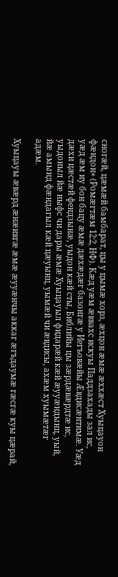сногӕй, цӕмӕй бамбарат, цы у цымӕ хорз, ӕхцон ӕмӕ ӕххӕст Хуыцауон фӕндон» (Ромӕгтӕм 12:2, НФ). Кӕд уӕм ӕввахс искуы Паддзахады зал ис, уӕд ӕм иу бон бацу ӕмӕ дӕхӕдӕг базонгӕ у Иегъовӕйы Ӕвдисӕнтимӕ. Уӕд дӕхи цӕстӕй фендзынӕ, уыдон кӕй сты, Библийы цы зӕрдӕвӕрдтӕ ис, уыдоныл йӕ ныфс чи дары ӕмӕ Хуыцауыл фидарӕй кӕй ӕууӕндынц, уый, йӕ амынд фӕндагыл кӕй цӕуынц, уымӕй чи ӕвдисы, ахӕм хуымӕтӕг адӕм.

Хуыцауы ӕвӕрд ӕнӕивгӕ ӕмӕ ӕууӕнчы аккаг ӕгъдаумӕ гӕсгӕ куы цӕрай,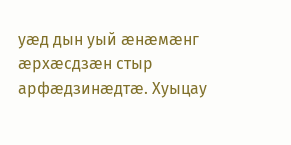уӕд дын уый ӕнӕмӕнг ӕрхӕсдзӕн стыр арфӕдзинӕдтӕ. Хуыцау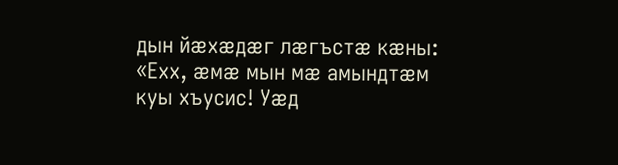дын йӕхӕдӕг лӕгъстӕ кӕны: «Ехх, ӕмӕ мын мӕ амындтӕм куы хъусис! Уӕд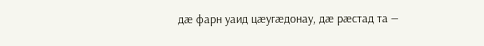дӕ фарн уаид цӕугӕдонау, дӕ рӕстад та —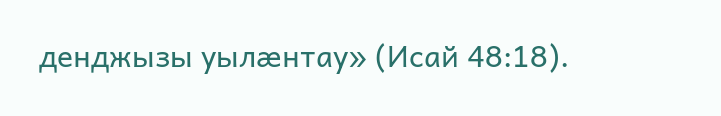денджызы уылӕнтау» (Исай 48:18).